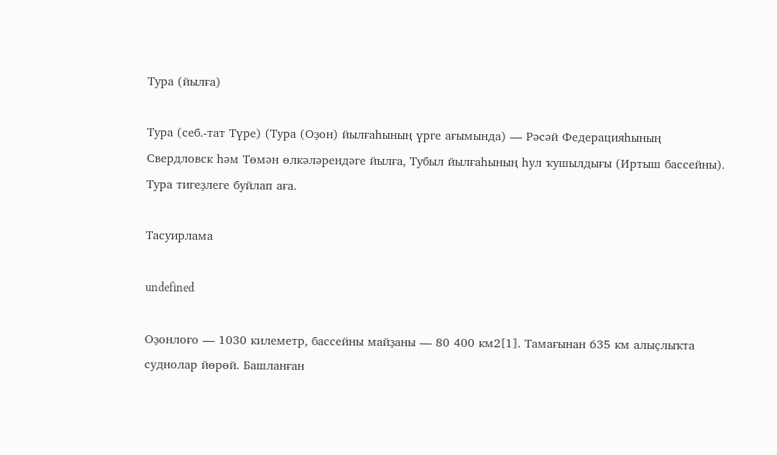Тура (йылға)

Тура (себ.-тат Түре) (Тура (Оҙон) йылғаһының үрге ағымында) — Рәсәй Федерацияһының Свердловск һәм Төмән өлкәләрендәге йылға, Тубыл йылғаһының һул ҡушылдығы (Иртыш бассейны). Тура тигеҙлеге буйлап аға.

Тасуирлама

undefined

Оҙонлоғо — 1030 килеметр, бассейны майҙаны — 80 400 км2[1]. Тамағынан 635 км алыҫлыҡта суднолар йөрөй. Башланған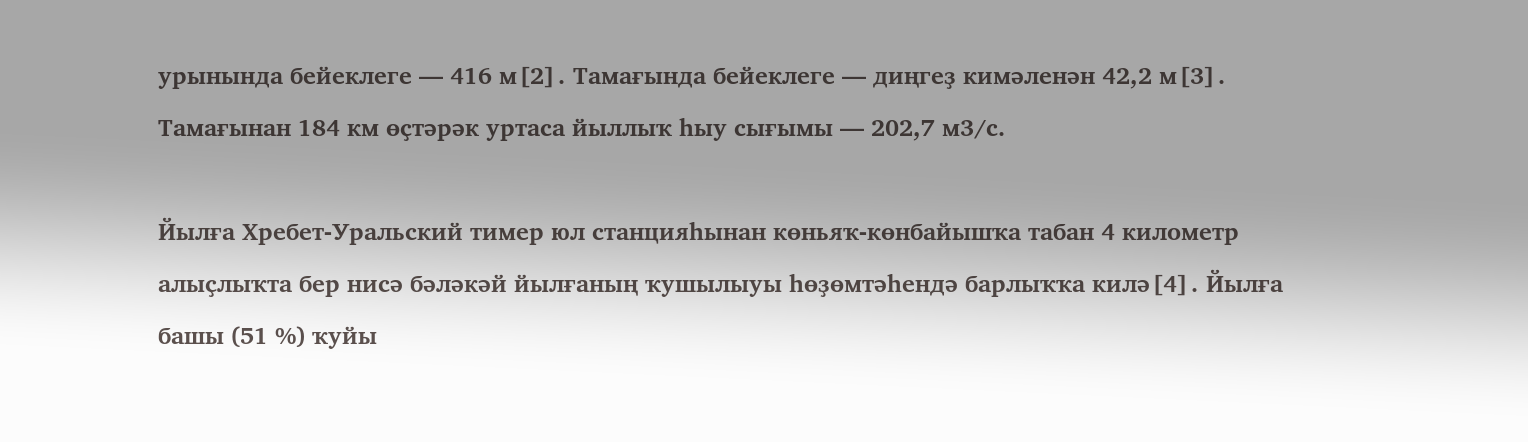урынында бейеклеге — 416 м[2]. Тамағында бейеклеге — диңгеҙ кимәленән 42,2 м[3]. Тамағынан 184 км өҫтәрәк уртаса йыллыҡ һыу сығымы — 202,7 м3/с.

Йылға Хребет-Уральский тимер юл станцияһынан көньяҡ-көнбайышҡа табан 4 километр алыҫлыҡта бер нисә бәләкәй йылғаның ҡушылыуы һөҙөмтәһендә барлыҡҡа килә[4]. Йылға башы (51 %) ҡуйы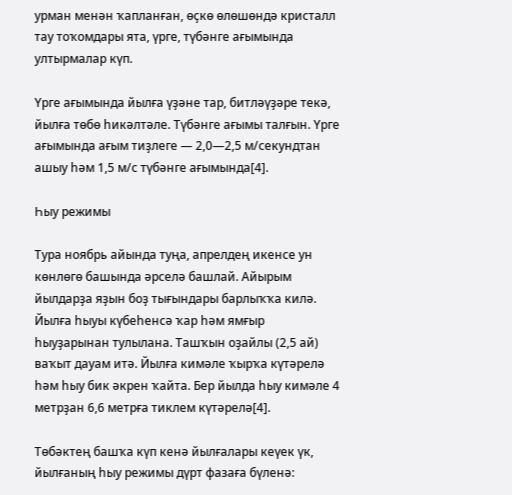урман менән ҡапланған, өҫкө өлөшөндә кристалл тау тоҡомдары ята, үрге, түбәнге ағымында ултырмалар күп.

Үрге ағымында йылға үҙәне тар, битләүҙәре текә, йылға төбө һикәлтәле. Түбәнге ағымы талғын. Үрге ағымында ағым тиҙлеге — 2,0—2,5 м/секундтан ашыу һәм 1,5 м/с түбәнге ағымында[4].

Һыу режимы

Тура ноябрь айында туңа, апрелдең икенсе ун көнлөгө башында әрселә башлай. Айырым йылдарҙа яҙын боҙ тығындары барлыҡҡа килә. Йылға һыуы күбеһенсә ҡар һәм ямғыр һыуҙарынан тулылана. Ташҡын оҙайлы (2,5 ай) ваҡыт дауам итә. Йылға кимәле ҡырҡа күтәрелә һәм һыу бик әкрен ҡайта. Бер йылда һыу кимәле 4 метрҙан 6,6 метрға тиклем күтәрелә[4].

Төбәктең башҡа күп кенә йылғалары кеүек үк, йылғаның һыу режимы дүрт фазаға бүленә: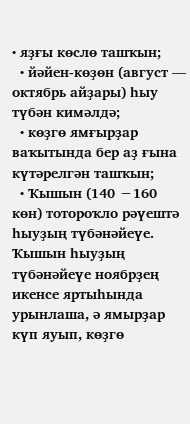• яҙғы көслө ташҡын;
  • йәйен-көҙөн (август — октябрь айҙары) һыу түбән кимәлдә;
  • көҙгө ямғырҙар ваҡытында бер аҙ ғына күтәрелгән ташҡын;
  • Ҡышын (140 −160 көн) тотороҡло рәүештә һыуҙың түбәнәйеүе. Ҡышын һыуҙың түбәнәйеүе ноябрҙең икенсе яртыһында урынлаша, ә ямырҙар күп яуып, көҙгө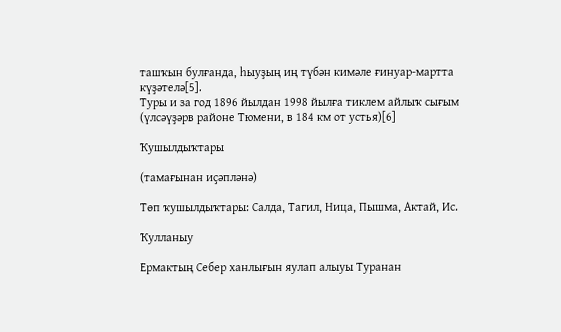ташҡын булғанда, һыуҙың иң түбән кимәле ғинуар-мартта күҙәтелә[5].
Туры и за год 1896 йылдан 1998 йылға тиклем айлыҡ сығым
(үлсәүҙәрв районе Тюмени, в 184 км от устья)[6]

Ҡушылдыҡтары

(тамағынан иҫәпләнә)

Төп ҡушылдыҡтары: Салда, Тагил, Ница, Пышма, Актай, Ис.

Ҡулланыу

Ермактың Себер ханлығын яулап алыуы Туранан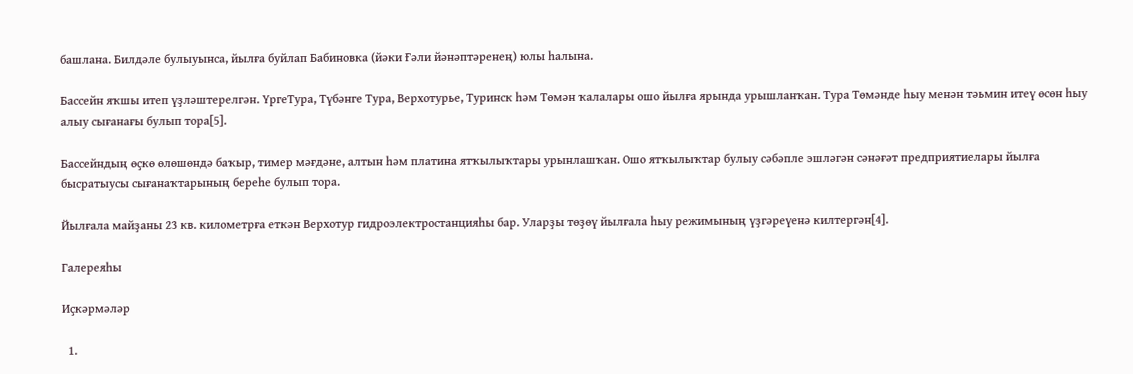башлана. Билдәле булыуынса, йылға буйлап Бабиновка (йәки Ғәли йәнәптәренең) юлы һалына.

Бассейн яҡшы итеп үҙләштерелгән. ҮргеТура, Түбәнге Тура, Верхотурье, Туринск һәм Төмән ҡалалары ошо йылға ярында урышланҡан. Тура Төмәнде һыу менән тәьмин итеү өсөн һыу алыу сығанағы булып тора[5].

Бассейндың өҫкө өлөшөндә баҡыр, тимер мәғдәне, алтын һәм платина ятҡылыҡтары урынлашҡан. Ошо ятҡылыҡтар булыу сәбәпле эшләгән сәнәғәт предприятиелары йылға бысратыусы сығанаҡтарының береһе булып тора.

Йылғала майҙаны 23 кв. километрға еткән Верхотур гидроэлектростанцияһы бар. Уларҙы төҙөү йылғала һыу режимының үҙгәреүенә килтергән[4].

Галереяһы

Иҫкәрмәләр

  1.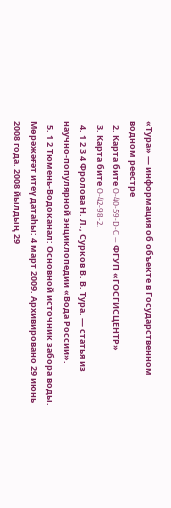«Тура» — информация об объекте в Государственном водном реестре
  2. Карта бите O-40-59-D-C — ФГУП «ГОСГИСЦЕНТР»
  3. Карта бите O-42-98-2.
  4. 1 2 3 4 Фролова Н. Л., Сурков В. В. Тура. — статья из научно-популярной энциклопедии «Вода России».
  5. 1 2 Тюмень-Водоканал: Основной источник забора воды. Мөрәжәғәт итеү датаһы: 4 март 2009. Архивировано 29 июнь 2008 года. 2008 йылдың 29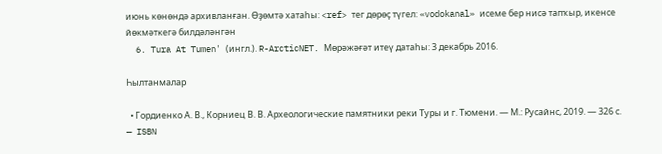июнь көнөндә архивланған. Өҙөмтә хатаһы: <ref> тег дөрөҫ түгел: «vodokanal» исеме бер нисә тапҡыр, икенсе йөкмәткегә билдәләнгән
  6. Tura At Tumen' (ингл.). R-ArcticNET. Мөрәжәғәт итеү датаһы: 3 декабрь 2016.

Һылтанмалар

  • Гордиенко А. В., Корниец В. В. Археологические памятники реки Туры и г. Тюмени. — М.: Русайнс, 2019. — 326 с. — ISBN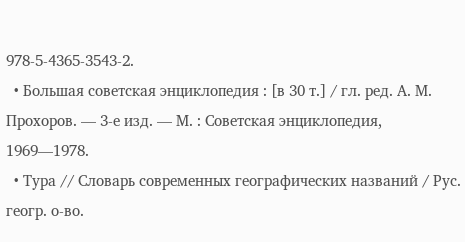978-5-4365-3543-2.
  • Большая советская энциклопедия : [в 30 т.] / гл. ред. А. М. Прохоров. — 3-е изд. — М. : Советская энциклопедия, 1969—1978.
  • Тура // Словарь современных географических названий / Рус. геогр. о-во.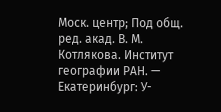Моск. центр; Под общ. ред. акад. В. М. Котлякова. Институт географии РАН. — Екатеринбург: У-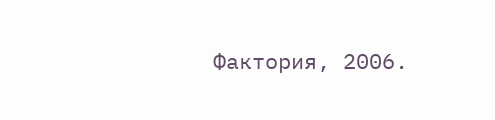Фактория, 2006.